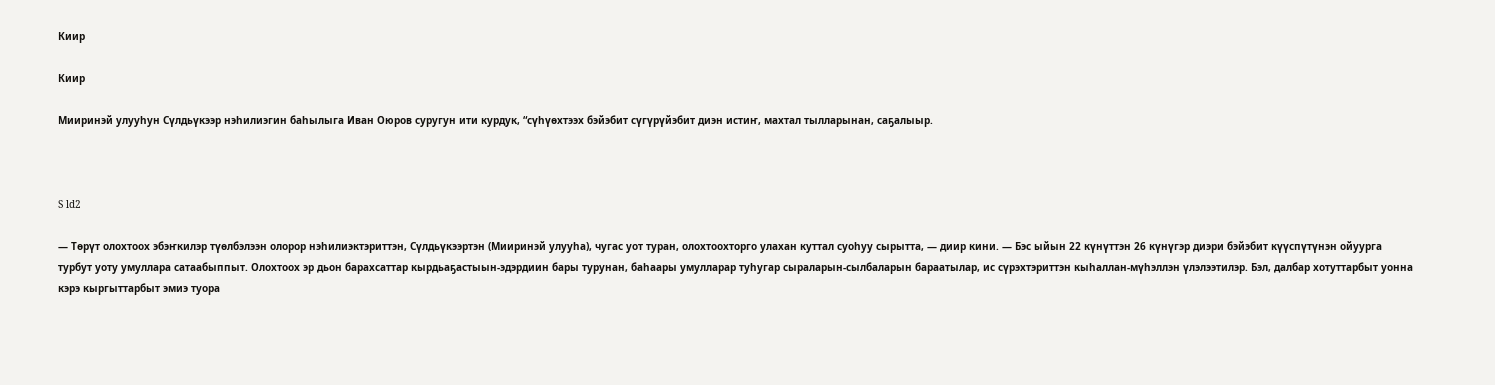Киир

Киир

Мииринэй улууһун Сүлдьүкээр нэһилиэгин баһылыга Иван Оюров суругун ити курдук, “сүһүөхтээх бэйэбит сүгүрүйэбит диэн истиҥ, махтал тылларынан, саҕалыыр.



S ld2

— Төрүт олохтоох эбэҥкилэр түөлбэлээн олорор нэһилиэктэриттэн, Сүлдьүкээртэн (Мииринэй улууһа), чугас уот туран, олохтоохторго улахан куттал суоһуу сырытта, — диир кини. — Бэс ыйын 22 күнүттэн 26 күнүгэр диэри бэйэбит күүспүтүнэн ойуурга турбут уоту умуллара сатаабыппыт. Олохтоох эр дьон барахсаттар кырдьаҕастыын-эдэрдиин бары турунан, баһаары умулларар туһугар сыраларын-сылбаларын бараатылар, ис сүрэхтэриттэн кыһаллан-мүһэллэн үлэлээтилэр. Бэл, далбар хотуттарбыт уонна кэрэ кыргыттарбыт эмиэ туора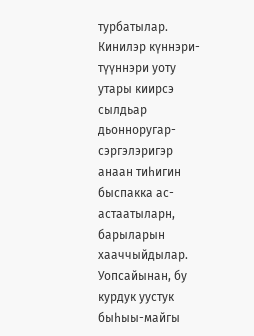турбатылар. Кинилэр күннэри-түүннэри уоту утары киирсэ сылдьар дьонноругар-сэргэлэригэр анаан тиһигин быспакка ас-астаатыларн, барыларын хааччыйдылар. Уопсайынан, бу курдук уустук быһыы-майгы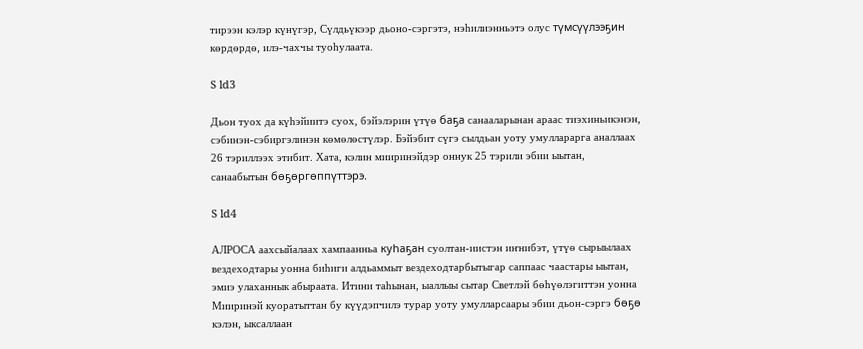тирээн кэлэр күнүгэр, Сүлдьүкээр дьоно-сэргэтэ, нэһилиэнньэтэ олус түмсүүлээҕин көрдөрдө, илэ-чахчы туоһулаата.

S ld3

Дьон туох да күһэйиитэ суох, бэйэлэрин үтүө баҕа санааларынан араас тиэхиньикэнэн, сэбинэн-сэбиргэлинэн көмөлөстүлэр. Бэйэбит сүгэ сылдьан уоту умулларарга аналлаах 26 тэриллээх этибит. Хата, кэлин мииринэйдэр оннук 25 тэрили эбии ыытан, санаабытын бөҕөргөппүттэрэ.

S ld4

АЛРОСА аахсыйалаах хампаанньа куһаҕан суолтан-иистэн иҥнибэт, үтүө сырыылаах вездеходтары уонна биһиги алдьаммыт вездеходтарбытыгар саппаас чаастары ыытан, эмиэ улаханнык абыраата. Итини таһынан, ыаллыы сытар Светлэй бөһүөлэгиттэн уонна Мииринэй куоратыттан бу күүдэпчилэ турар уоту умулларсаары эбии дьон-сэргэ бөҕө кэлэн, ыксаллаан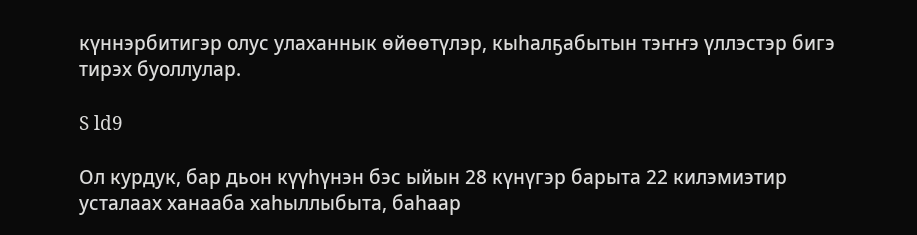күннэрбитигэр олус улаханнык өйөөтүлэр, кыһалҕабытын тэҥҥэ үллэстэр бигэ тирэх буоллулар.

S ld9

Ол курдук, бар дьон күүһүнэн бэс ыйын 28 күнүгэр барыта 22 килэмиэтир усталаах ханааба хаһыллыбыта, баһаар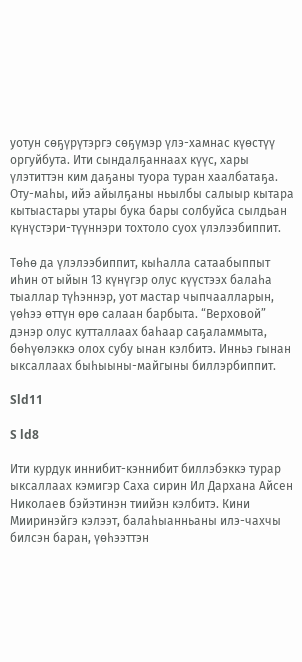уотун сөҕүрүтэргэ сөҕүмэр үлэ-хамнас күөстүү оргуйбута. Ити сындалҕаннаах күүс, хары үлэтиттэн ким даҕаны туора туран хаалбатаҕа. Оту-маһы, ийэ айылҕаны ньылбы салыыр кытара кытыастары утары бука бары солбуйса сылдьан күнүстэри-түүннэри тохтоло суох үлэлээбиппит.

Төһө да үлэлээбиппит, кыһалла сатаабыппыт иһин от ыйын 13 күнүгэр олус күүстээх балаһа тыаллар түһэннэр, уот мастар чыпчаалларын, үөһээ өттүн өрө салаан барбыта. “Верховой” дэнэр олус кутталлаах баһаар саҕаламмыта, бөһүөлэккэ олох субу ынан кэлбитэ. Инньэ гынан ыксаллаах быһыыны-майгыны биллэрбиппит.

Sld11

S ld8

Ити курдук иннибит-кэннибит биллэбэккэ турар ыксаллаах кэмигэр Саха сирин Ил Дархана Айсен Николаев бэйэтинэн тиийэн кэлбитэ. Кини Мииринэйгэ кэлээт, балаһыанньаны илэ-чахчы билсэн баран, үөһээттэн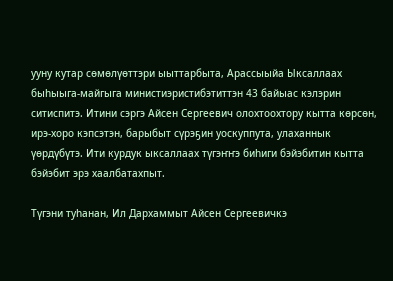ууну кутар сөмөлүөттэри ыыттарбыта, Арассыыйа Ыксаллаах быһыыга-майгыга министиэристибэтиттэн 43 байыас кэлэрин ситиспитэ. Итини сэргэ Айсен Сергеевич олохтоохтору кытта көрсөн, ирэ-хоро кэпсэтэн, барыбыт сүрэҕин уоскуппута, улаханнык үөрдүбүтэ. Ити курдук ыксаллаах түгэҥҥэ биһиги бэйэбитин кытта бэйэбит эрэ хаалбатахпыт.

Түгэни туһанан, Ил Дархаммыт Айсен Сергеевичкэ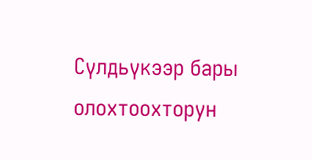Сүлдьүкээр бары олохтоохторун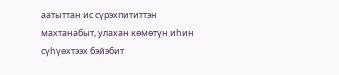аатыттан ис сүрэхпититтэн махтанабыт, улахан көмөтүн иһин сүһүөхтээх бэйэбит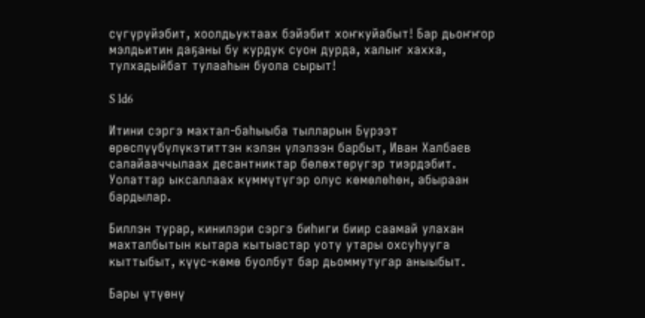сүгүрүйэбит, хоолдьуктаах бэйэбит хоҥкуйабыт! Бар дьоҥҥор мэлдьитин даҕаны бу курдук суон дурда, халыҥ хахха, тулхадыйбат тулааһын буола сырыт!

S ld6

Итини сэргэ махтал-баһыыба тылларын Бүрээт өрөспүүбүлүкэтиттэн кэлэн үлэлээн барбыт, Иван Халбаев салайааччылаах десантниктар бөлөхтөрүгэр тиэрдэбит. Уолаттар ыксаллаах күммүтүгэр олус көмөлөһөн, абыраан бардылар.

Биллэн турар, кинилэри сэргэ биһиги биир саамай улахан махталбытын кытара кытыастар уоту утары охсуһууга кыттыбыт, күүс-көмө буолбут бар дьоммутугар аныыбыт.

Бары үтүөнү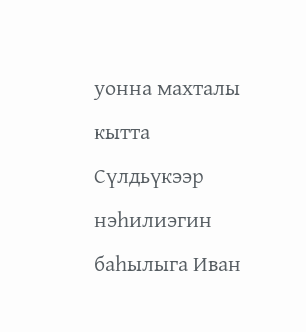уонна махталы кытта Сүлдьүкээр нэһилиэгин баһылыга Иван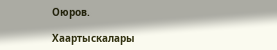Оюров.

Хаартыскалары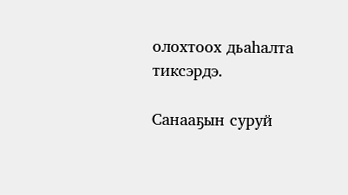олохтоох дьаһалта тиксэрдэ.

Санааҕын суруй